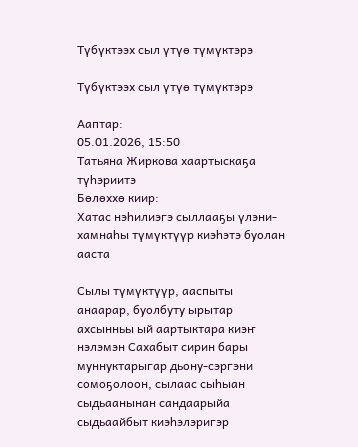Түбүктээх сыл үтүө түмүктэрэ

Түбүктээх сыл үтүө түмүктэрэ

Ааптар:
05.01.2026, 15:50
Татьяна Жиркова хаартыскаҕа түһэриитэ
Бөлөххө киир:
Хатас нэһилиэгэ сыллааҕы үлэни-хамнаһы түмүктүүр киэһэтэ буолан ааста

Сылы түмүктүүр, ааспыты анаарар, буолбуту ырытар ахсынньы ый аартыктара киэҥ нэлэмэн Сахабыт сирин бары муннуктарыгар дьону-сэргэни сомоҕолоон, сылаас сыһыан сыдьаанынан сандаарыйа сыдьаайбыт киэһэлэригэр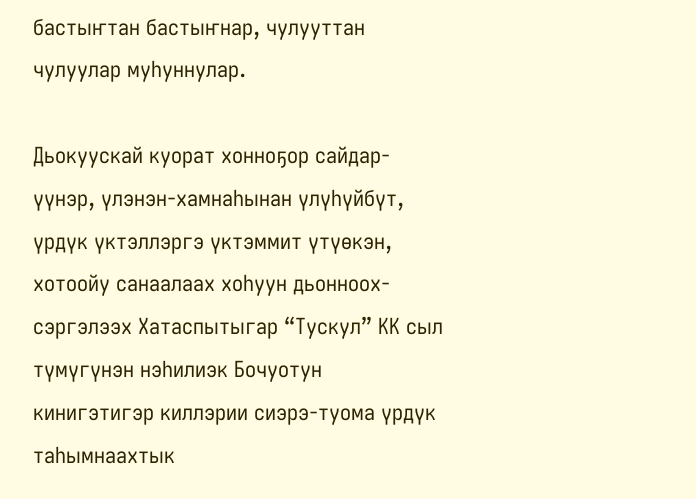бастыҥтан бастыҥнар, чулууттан чулуулар муһуннулар.

Дьокуускай куорат хонноҕор сайдар-үүнэр, үлэнэн-хамнаһынан үлүһүйбүт, үрдүк үктэллэргэ үктэммит үтүөкэн, хотоойу санаалаах хоһуун дьонноох-сэргэлээх Хатаспытыгар “Тускул” КК сыл түмүгүнэн нэһилиэк Бочуотун кинигэтигэр киллэрии сиэрэ-туома үрдүк таһымнаахтык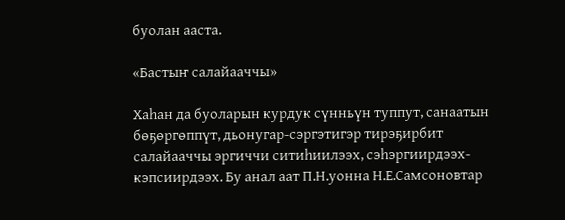буолан ааста.

«Бастыҥ салайааччы»

Хаһан да буоларын курдук сүнньүн туппут, санаатын бөҕөргөппүт, дьонугар-сэргэтигэр тирэҕирбит салайааччы эргиччи ситиһиилээх, сэһэргиирдээх-кэпсиирдээх. Бу анал аат П.Н.уонна Н.Е.Самсоновтар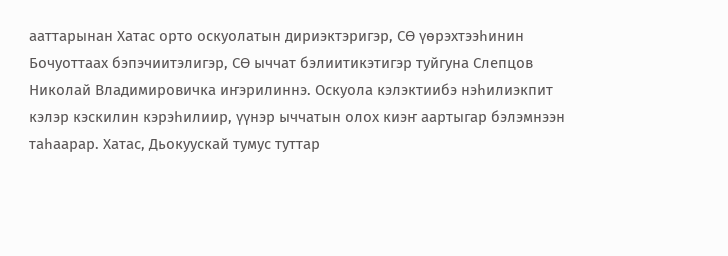ааттарынан Хатас орто оскуолатын дириэктэригэр, СӨ үөрэхтээһинин Бочуоттаах бэпэчиитэлигэр, СӨ ыччат бэлиитикэтигэр туйгуна Слепцов Николай Владимировичка иҥэрилиннэ. Оскуола кэлэктиибэ нэһилиэкпит кэлэр кэскилин кэрэһилиир, үүнэр ыччатын олох киэҥ аартыгар бэлэмнээн таһаарар. Хатас, Дьокуускай тумус туттар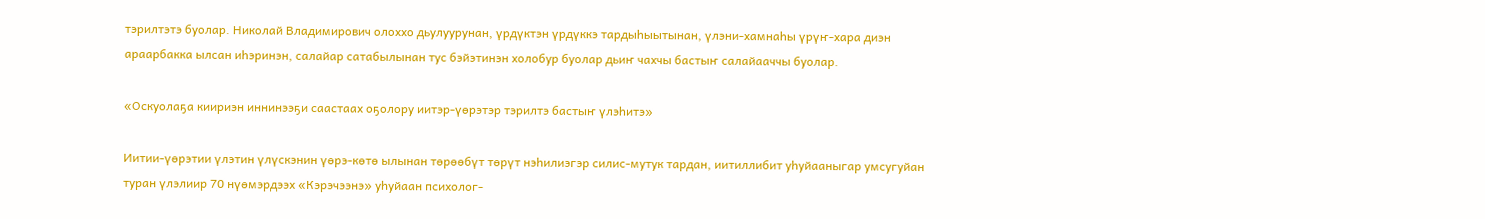тэрилтэтэ буолар. Николай Владимирович олоххо дьулуурунан, үрдүктэн үрдүккэ тардыһыытынан, үлэни-хамнаһы үрүҥ-хара диэн араарбакка ылсан иһэринэн, салайар сатабылынан тус бэйэтинэн холобур буолар дьиҥ чахчы бастыҥ салайааччы буолар.

«Оскуолаҕа киириэн иннинээҕи саастаах оҕолору иитэр-үөрэтэр тэрилтэ бастыҥ үлэһитэ»

Иитии-үөрэтии үлэтин үлүскэнин үөрэ-көтө ылынан төрөөбүт төрүт нэһилиэгэр силис-мутук тардан, иитиллибит уһуйааныгар умсугуйан туран үлэлиир 70 нүөмэрдээх «Кэрэчээнэ» уһуйаан психолог-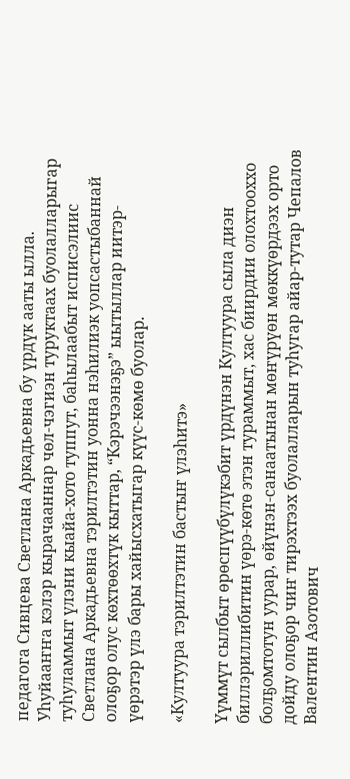педагога Сивцева Светлана Аркадьевна бу үрдүк ааты ылла. Уһуйааҥҥа кэлэр кырачааннар чөл-чэгиэн туруктаах буолалларыгар туһуламмыт үлэни кыайа-хото туппут, баһылаабыт исписэлиис Светлана Аркадьевна тэрилтэтин уонна нэһилиэк уопсастыбаннай олоҕор олус көхтөөхтүк кыттар, “Кэрэчээнэҕэ” ыытыллар иитэр-үөрэтэр үлэ бары хайысхатыгар күүс-көмө буолар.

«Култуура тэрилтэтин бастыҥ үлэһитэ»

Үүммүт сылбыт өрөспүүбүлүкэбит үрдүнэн Култуура сыла диэн биллэриллибитин үөрэ-көтө этэн тураммыт, хас биирдии олохтооххо болҕомтотун уурар, өйүнэн-санаатынан мөҥүрүөн мөккүөрдээх орто дойду олоҕор чиҥ тирэхтээх буолалларын туһугар айар-тутар Чепалов Валентин Азотович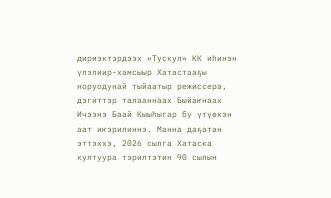дириэктэрдээх «Тускул» КК иһинэн үлэлиир-хамсыыр Хатастааҕы норуодунай тыйаатыр режиссера, дэгиттэр талааннаах Быйаҥнаах Ичээнэ Баай Кыыһыгар бу үтүөкэн аат иҥэрилиннэ. Манна даҕатан эттэххэ, 2026 сылга Хатаска култуура тэрилтэтин 90 сылын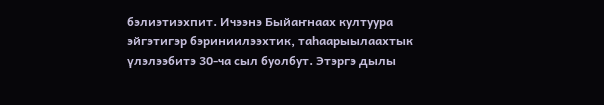бэлиэтиэхпит. Ичээнэ Быйаҥнаах култуура эйгэтигэр бэриниилээхтик, таһаарыылаахтык үлэлээбитэ 30-ча сыл буолбут. Этэргэ дылы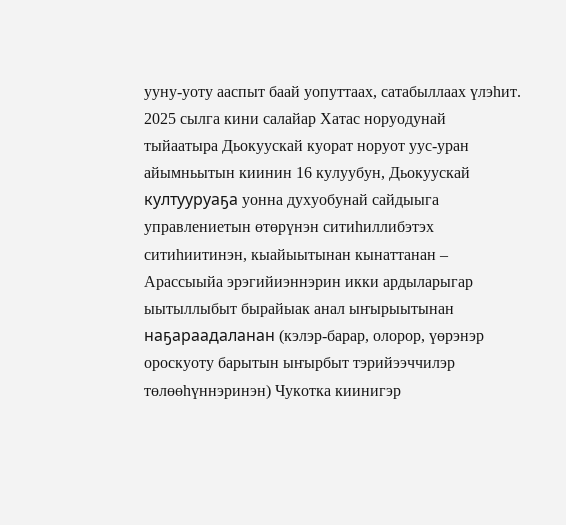ууну-уоту ааспыт баай уопуттаах, сатабыллаах үлэһит. 2025 сылга кини салайар Хатас норуодунай тыйаатыра Дьокуускай куорат норуот уус-уран айымньытын киинин 16 кулуубун, Дьокуускай култууруаҕа уонна духуобунай сайдыыга управлениетын өтөрүнэн ситиһиллибэтэх ситиһиитинэн, кыайыытынан кынаттанан – Арассыыйа эрэгийиэннэрин икки ардыларыгар ыытыллыбыт бырайыак анал ыҥырыытынан наҕараадаланан (кэлэр-барар, олорор, үөрэнэр ороскуоту барытын ыҥырбыт тэрийээччилэр төлөөһүннэринэн) Чукотка киинигэр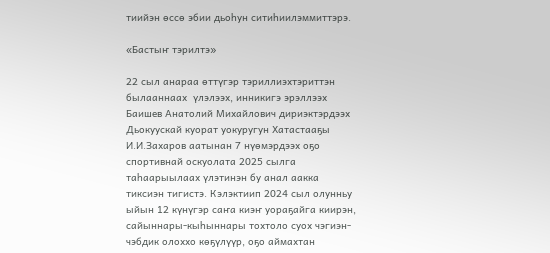тиийэн өссө эбии дьоһун ситиһиилэммиттэрэ.

«Бастыҥ тэрилтэ»

22 сыл анараа өттүгэр тэриллиэхтэриттэн былааннаах  үлэлээх, инникигэ эрэллээх Баишев Анатолий Михайлович дириэктэрдээх Дьокуускай куорат уокуругун Хатастааҕы И.И.Захаров аатынан 7 нүөмэрдээх оҕо спортивнай оскуолата 2025 сылга таһаарыылаах үлэтинэн бу анал аакка тиксиэн тигистэ. Кэлэктиип 2024 сыл олунньу ыйын 12 күнүгэр саҥа киэҥ уораҕайга киирэн, сайыннары-кыһыннары тохтоло суох чэгиэн-чэбдик олоххо көҕүлүүр, оҕо аймахтан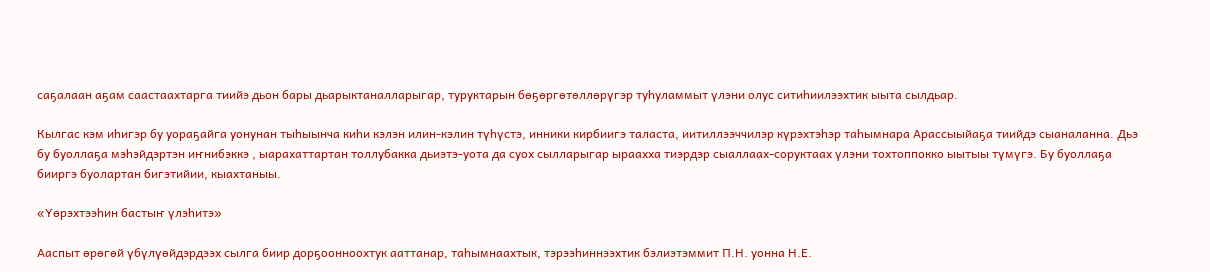саҕалаан аҕам саастаахтарга тиийэ дьон бары дьарыктаналларыгар, туруктарын бөҕөргөтөллөрүгэр туһуламмыт үлэни олус ситиһиилээхтик ыыта сылдьар.

Кылгас кэм иһигэр бу уораҕайга уонунан тыһыынча киһи кэлэн илин-кэлин түһүстэ, инники кирбиигэ таласта, иитиллээччилэр күрэхтэһэр таһымнара Арассыыйаҕа тиийдэ сыаналанна. Дьэ бу буоллаҕа мэһэйдэртэн иҥнибэккэ , ыарахаттартан толлубакка дьиэтэ-уота да суох сылларыгар ыраахха тиэрдэр сыаллаах-соруктаах үлэни тохтоппокко ыытыы түмүгэ. Бу буоллаҕа бииргэ буолартан бигэтийии, кыахтаныы.

«Үөрэхтээһин бастыҥ үлэһитэ»

Ааспыт өрөгөй үбүлүөйдэрдээх сылга биир дорҕоонноохтук ааттанар, таһымнаахтык, тэрээһиннээхтик бэлиэтэммит П.Н. уонна Н.Е.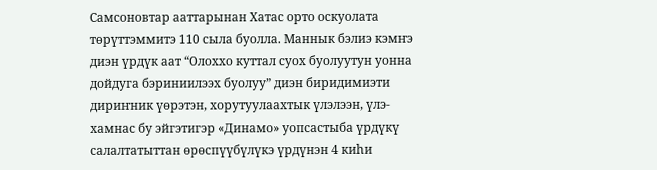Самсоновтар ааттарынан Хатас орто оскуолата төрүттэммитэ 110 сыла буолла. Маннык бэлиэ кэмҥэ диэн үрдүк аат “Олоххо куттал суох буолуутун уонна дойдуга бэриниилээх буолуу” диэн биридимиэти дириҥник үөрэтэн, хорутуулаахтык үлэлээн, үлэ-хамнас бу эйгэтигэр «Динамо» уопсастыба үрдүкү салалтатыттан өрөспүүбүлүкэ үрдүнэн 4 киһи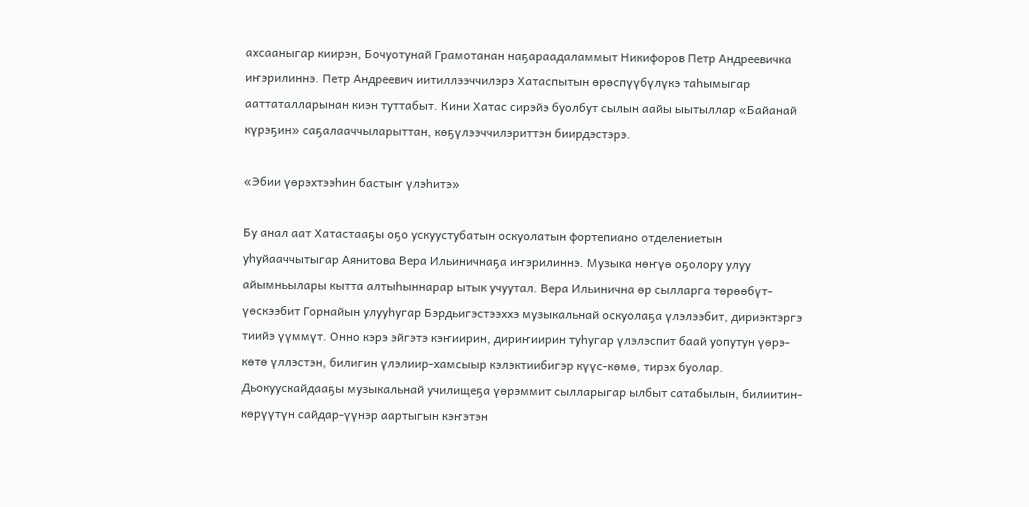ахсааныгар киирэн, Бочуотунай Грамотанан наҕараадаламмыт Никифоров Петр Андреевичка иҥэрилиннэ. Петр Андреевич иитиллээччилэрэ Хатаспытын өрөспүүбүлүкэ таһымыгар ааттаталларынан киэн туттабыт. Кини Хатас сирэйэ буолбут сылын аайы ыытыллар «Байанай күрэҕин» саҕалааччыларыттан, көҕүлээччилэриттэн биирдэстэрэ.

«Эбии үөрэхтээһин бастыҥ үлэһитэ»

Бу анал аат Хатастааҕы оҕо ускуустубатын оскуолатын фортепиано отделениетын уһуйааччытыгар Аянитова Вера Ильиничнаҕа иҥэрилиннэ. Музыка нөҥүө оҕолору улуу айымньылары кытта алтыһыннарар ытык учуутал. Вера Ильинична өр сылларга төрөөбүт-үөскээбит Горнайын улууһугар Бэрдьигэстээххэ музыкальнай оскуолаҕа үлэлээбит, дириэктэргэ тиийэ үүммүт. Онно кэрэ эйгэтэ кэҥиирин, дириҥиирин туһугар үлэлэспит баай уопутун үөрэ-көтө үллэстэн, билигин үлэлиир-хамсыыр кэлэктиибигэр күүс-көмө, тирэх буолар. Дьокуускайдааҕы музыкальнай училищеҕа үөрэммит сылларыгар ылбыт сатабылын, билиитин-көрүүтүн сайдар-үүнэр аартыгын кэҥэтэн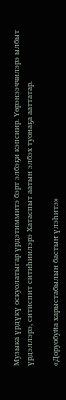Музыка үрдүкү оскуолатыгар үрдэтиммитэ бэрт элбэҕи кэпсиир. Үөрэнээччилэрэ ылбыт үрдэллэрэ, ситиспит ситиһиилэрэ Хатаспыт аатын элбэх туонаҕа ааттатар.

«Доруобуйа харыстабылын бастыҥ үлэһитэ»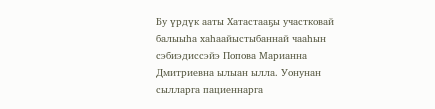Бу үрдүк ааты Хатастааҕы участковай балыыһа хаһаайыстыбаннай чааһын сэбиэдиссэйэ Попова Марианна Дмитриевна ылыан ылла. Уонунан сылларга пациеннарга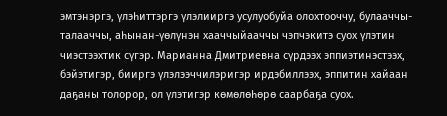эмтэнэргэ, үлэһиттэргэ үлэлииргэ усулуобуйа олохтооччу, булааччы-талааччы, аһынан-үөлүнэн хааччыйааччы чэпчэкитэ суох үлэтин чиэстээхтик сүгэр. Марианна Дмитриевна сүрдээх эппиэтинэстээх, бэйэтигэр, бииргэ үлэлээччилэригэр ирдэбиллээх, эппитин хайаан даҕаны толорор, ол үлэтигэр көмөлөһөрө саарбаҕа суох.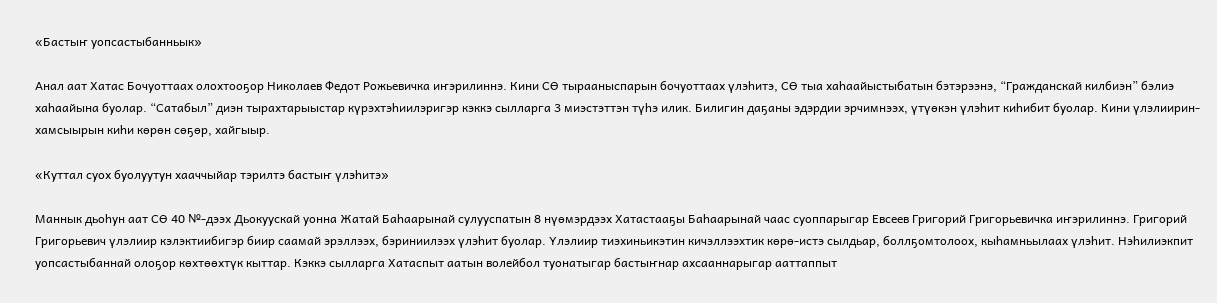«Бастыҥ уопсастыбанньык»

Анал аат Хатас Бочуоттаах олохтооҕор Николаев Федот Рожьевичка иҥэрилиннэ. Кини СӨ тырааныспарын бочуоттаах үлэһитэ, СӨ тыа хаһаайыстыбатын бэтэрээнэ, “Гражданскай килбиэн” бэлиэ хаһаайына буолар. “Сатабыл” диэн тырахтарыыстар күрэхтэһиилэригэр кэккэ сылларга 3 миэстэттэн түһэ илик. Билигин даҕаны эдэрдии эрчимнээх, үтүөкэн үлэһит киһибит буолар. Кини үлэлиирин-хамсыырын киһи көрөн сөҕөр, хайгыыр.

«Куттал суох буолуутун хааччыйар тэрилтэ бастыҥ үлэһитэ»

Маннык дьоһун аат СӨ 40 №-дээх Дьокуускай уонна Жатай Баһаарынай сулууспатын 8 нүөмэрдээх Хатастааҕы Баһаарынай чаас суоппарыгар Евсеев Григорий Григорьевичка иҥэрилиннэ. Григорий Григорьевич үлэлиир кэлэктиибигэр биир саамай эрэллээх, бэриниилээх үлэһит буолар. Үлэлиир тиэхиньикэтин кичэллээхтик көрө-истэ сылдьар, боллҕомтолоох, кыһамньылаах үлэһит. Нэһилиэкпит уопсастыбаннай олоҕор көхтөөхтүк кыттар. Кэккэ сылларга Хатаспыт аатын волейбол туонатыгар бастыҥнар ахсааннарыгар ааттаппыт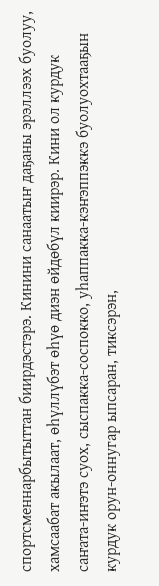спортсменнарбытыттан биирдэстэрэ. Кинини санаатыҥ даҕаны эрэллээх буолуу, хамсаабат акылаат, өһүллүбэт өһүө диэн өйдөбүл киирэр. Кини ол курдук саҥата-иҥэтэ суох, сыспакка-соспокко, уһаппакка-кэҥэппэккэ буолуохтааҕын курдук орун-оннугар ыпсаран, тиксэрэн,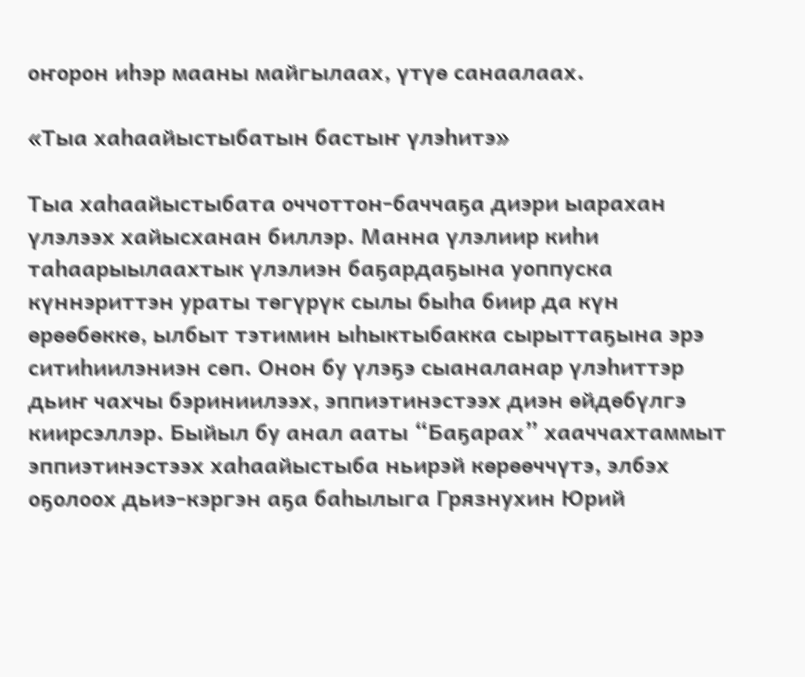оҥорон иһэр мааны майгылаах, үтүө санаалаах.

«Тыа хаһаайыстыбатын бастыҥ үлэһитэ»

Тыа хаһаайыстыбата оччоттон-баччаҕа диэри ыарахан үлэлээх хайысханан биллэр. Манна үлэлиир киһи таһаарыылаахтык үлэлиэн баҕардаҕына уоппуска күннэриттэн ураты төгүрүк сылы быһа биир да күн өрөөбөккө, ылбыт тэтимин ыһыктыбакка сырыттаҕына эрэ ситиһиилэниэн сөп. Онон бу үлэҕэ сыаналанар үлэһиттэр дьиҥ чахчы бэриниилээх, эппиэтинэстээх диэн өйдөбүлгэ киирсэллэр. Быйыл бу анал ааты “Баҕарах” хааччахтаммыт эппиэтинэстээх хаһаайыстыба ньирэй көрөөччүтэ, элбэх оҕолоох дьиэ-кэргэн аҕа баһылыга Грязнухин Юрий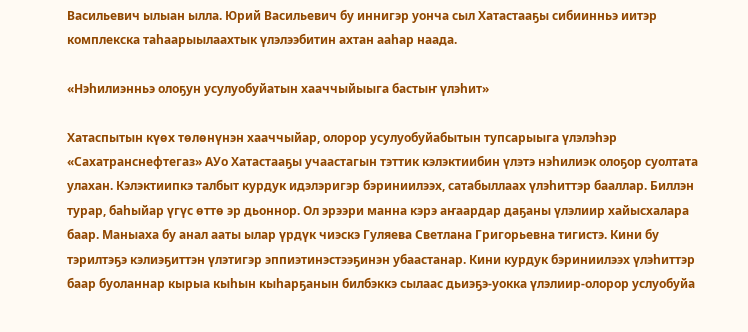Васильевич ылыан ылла. Юрий Васильевич бу иннигэр уонча сыл Хатастааҕы сибиинньэ иитэр комплекска таһаарыылаахтык үлэлээбитин ахтан ааһар наада.

«Нэһилиэнньэ олоҕун усулуобуйатын хааччыйыыга бастыҥ үлэһит»

Хатаспытын күөх төлөнүнэн хааччыйар, олорор усулуобуйабытын тупсарыыга үлэлэһэр «Сахатранснефтегаз» АУо Хатастааҕы учаастагын тэттик кэлэктиибин үлэтэ нэһилиэк олоҕор суолтата улахан. Кэлэктиипкэ талбыт курдук идэлэригэр бэриниилээх, сатабыллаах үлэһиттэр бааллар. Биллэн турар, баһыйар үгүс өттө эр дьоннор. Ол эрээри манна кэрэ аҥаардар даҕаны үлэлиир хайысхалара баар. Маныаха бу анал ааты ылар үрдүк чиэскэ Гуляева Светлана Григорьевна тигистэ. Кини бу тэрилтэҕэ кэлиэҕиттэн үлэтигэр эппиэтинэстээҕинэн убаастанар. Кини курдук бэриниилээх үлэһиттэр баар буоланнар кырыа кыһын кыһарҕанын билбэккэ сылаас дьиэҕэ-уокка үлэлиир-олорор услуобуйа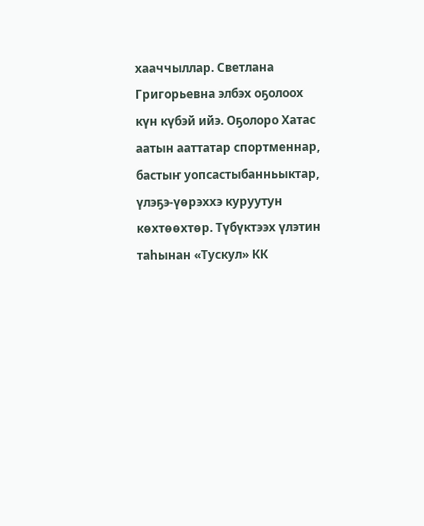хааччыллар. Светлана Григорьевна элбэх оҕолоох күн күбэй ийэ. Оҕолоро Хатас аатын ааттатар спортменнар, бастыҥ уопсастыбанньыктар, үлэҕэ-үөрэххэ куруутун көхтөөхтөр. Түбүктээх үлэтин таһынан «Тускул» КК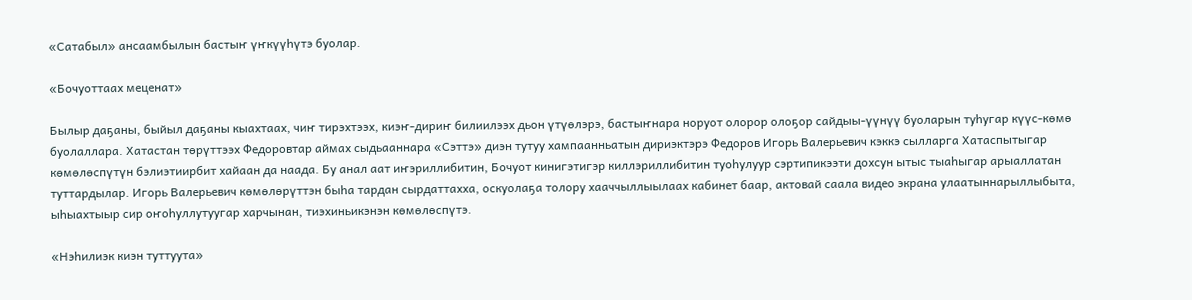«Сатабыл» ансаамбылын бастыҥ үҥкүүһүтэ буолар.

«Бочуоттаах меценат»

Былыр даҕаны, быйыл даҕаны кыахтаах, чиҥ тирэхтээх, киэҥ-дириҥ билиилээх дьон үтүөлэрэ, бастыҥнара норуот олорор олоҕор сайдыы-үүнүү буоларын туһугар күүс-көмө буолаллара. Хатастан төрүттээх Федоровтар аймах сыдьааннара «Сэттэ» диэн тутуу хампаанньатын дириэктэрэ Федоров Игорь Валерьевич кэккэ сылларга Хатаспытыгар көмөлөспүтүн бэлиэтиирбит хайаан да наада. Бу анал аат иҥэриллибитин, Бочуот кинигэтигэр киллэриллибитин туоһулуур сэртипикээти дохсун ытыс тыаһыгар арыаллатан туттардылар. Игорь Валерьевич көмөлөрүттэн быһа тардан сырдаттахха, оскуолаҕа толору хааччыллыылаах кабинет баар, актовай саала видео экрана улаатыннарыллыбыта, ыһыахтыыр сир оҥоһуллутуугар харчынан, тиэхиньикэнэн көмөлөспүтэ.

«Нэһилиэк киэн туттуута»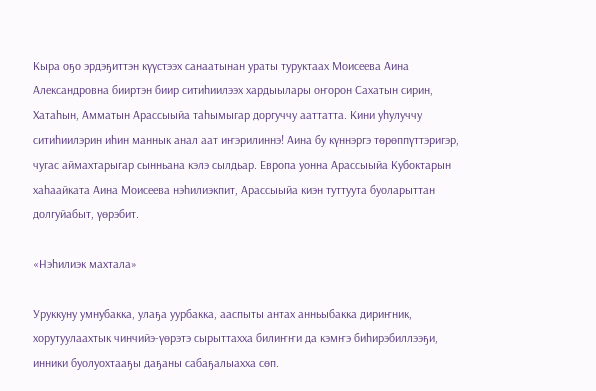Кыра оҕо эрдэҕиттэн күүстээх санаатынан ураты туруктаах Моисеева Аина Александровна бииртэн биир ситиһиилээх хардыылары оҥорон Сахатын сирин, Хатаһын, Амматын Арассыыйа таһымыгар доргуччу ааттатта. Кини уһулуччу ситиһиилэрин иһин маннык анал аат иҥэрилиннэ! Аина бу күннэргэ төрөппүттэригэр, чугас аймахтарыгар сынньана кэлэ сылдьар. Европа уонна Арассыыйа Кубоктарын хаһаайката Аина Моисеева нэһилиэкпит, Арассыыйа киэн туттуута буоларыттан долгуйабыт, үөрэбит.

«Нэһилиэк махтала»

Уруккуну умнубакка, улаҕа уурбакка, ааспыты антах анньыбакка дириҥник, хорутуулаахтык чинчийэ-үөрэтэ сырыттахха билиҥҥи да кэмҥэ биһирэбиллээҕи, инники буолуохтааҕы даҕаны сабаҕалыахха сөп.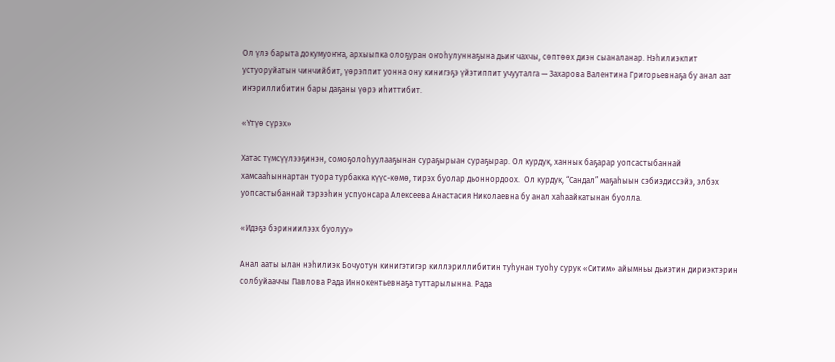Ол үлэ барыта докумуоҥҥа, архыыпка олоҕуран оҥоһулуннаҕына дьиҥ чахчы, сөптөөх диэн сыаналанар. Нэһилиэкпит устуоруйатын чинчийбит, үөрэппит уонна ону кинигэҕэ үйэтиппит учууталга — Захарова Валентина Григорьевнаҕа бу анал аат иҥэриллибитин бары даҕаны үөрэ иһиттибит.

«Үтүө сүрэх»

Хатас түмсүүлээҕинэн, сомоҕолоһуулааҕынан сураҕырыан сураҕырар. Ол курдук, ханнык баҕарар уопсастыбаннай хамсааһыннартан туора турбакка күүс-көмө, тирэх буолар дьоннордоох.  Ол курдук, “Сандал” маҕаһыын сэбиэдиссэйэ, элбэх уопсастыбаннай тэрээһин успуонсара Алексеева Анастасия Николаевна бу анал хаһаайкатынан буолла.

«Идэҕэ бэриниилээх буолуу»

Анал ааты ылан нэһилиэк Бочуотун кинигэтигэр киллэриллибитин туһунан туоһу сурук «Ситим» айымньы дьиэтин дириэктэрин солбуйааччы Павлова Рада Иннокентьевнаҕа туттарылынна. Рада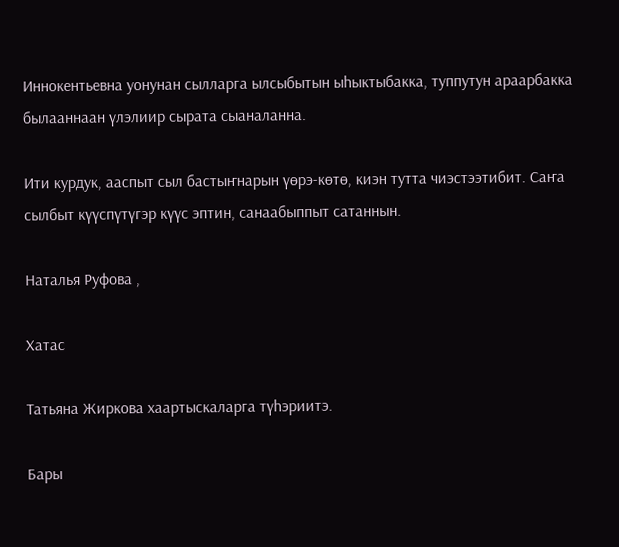Иннокентьевна уонунан сылларга ылсыбытын ыһыктыбакка, туппутун араарбакка былааннаан үлэлиир сырата сыаналанна.

Ити курдук, ааспыт сыл бастыҥнарын үөрэ-көтө, киэн тутта чиэстээтибит. Саҥа сылбыт күүспүтүгэр күүс эптин, санаабыппыт сатаннын.

Наталья Руфова ,

Хатас

Татьяна Жиркова хаартыскаларга түһэриитэ.

Бары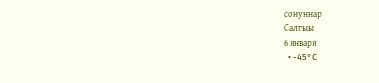сонуннар
Салгыы
6 января
  • -45°C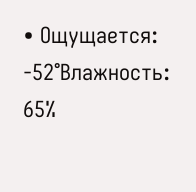• Ощущается: -52°Влажность: 65%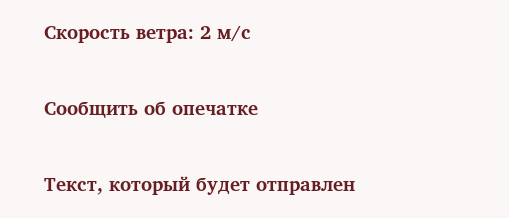Скорость ветра: 2 м/с

Сообщить об опечатке

Текст, который будет отправлен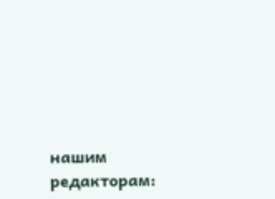нашим редакторам: